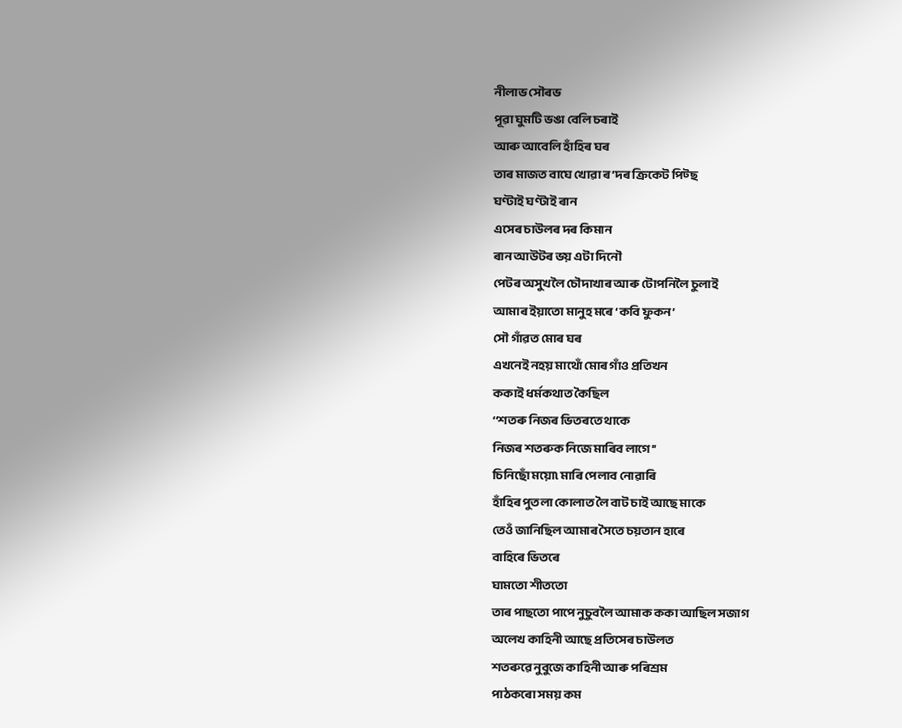নীলাভ সৌৰভ
পূৱা ঘুমটি ভঙা বেলি চৰাই
আৰু আবেলি হাঁহিৰ ঘৰ
তাৰ মাজত বাঘে খোৱা ৰ’দৰ ক্ৰিকেট পিট্ছ
ঘণ্টাই ঘণ্টাই ৰান
এসেৰ চাউলৰ দৰ কিমান
ৰান আউটৰ ভয় এটা দিনৌ
পেটৰ অসুখলৈ চৌদাখাৰ আৰু টোপনিলৈ চুলাই
আমাৰ ইয়াতো মানুহ মৰে ‘কবি ফুকন’
সৌ গাঁৱত মোৰ ঘৰ
এখনেই নহয় মাথোঁ মোৰ গাঁও প্ৰতিখন
ককাই ধৰ্মকথাত কৈছিল
‘‘শতৰু নিজৰ ভিতৰতে থাকে
নিজৰ শতৰুক নিজে মাৰিব লাগে’’
চিনিছোঁ ময়ো৷ মাৰি পেলাব নোৱাৰি
হাঁহিৰ পুতলা কোলাত লৈ বাট চাই আছে মাকে
তেওঁ জানিছিল আমাৰ সৈতে চয়তান হাৰে
বাহিৰে ভিতৰে
ঘামতো শীততো
তাৰ পাছতো পাপে নুচুবলৈ আমাক ককা আছিল সজাগ
অলেখ কাহিনী আছে প্ৰতিসেৰ চাউলত
শতৰুৱে নুবুজে কাহিনী আৰু পৰিশ্ৰম
পাঠকৰো সময় কম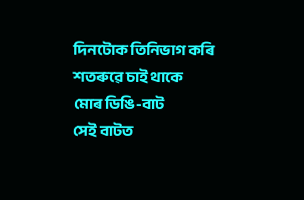দিনটোক তিনিভাগ কৰি শতৰুৱে চাই থাকে
মোৰ ডিঙি-বাট
সেই বাটত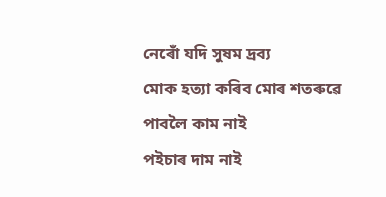নেৰোঁ যদি সুষম দ্ৰব্য
মোক হত্যা কৰিব মোৰ শতৰুৱে
পাবলৈ কাম নাই
পইচাৰ দাম নাই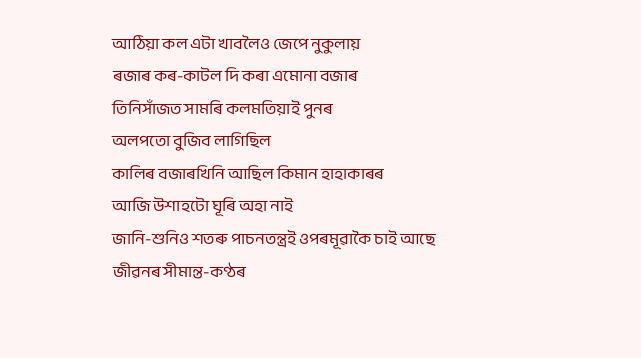আঠিয়া কল এটা খাবলৈও জেপে নুকুলায়
ৰজাৰ কৰ-কাটল দি কৰা এমোনা বজাৰ
তিনিসাঁজত সামৰি কলমতিয়াই পুনৰ
অলপতো বুজিব লাগিছিল
কালিৰ বজাৰখিনি আছিল কিমান হাহাকাৰৰ
আজি উশাহটো ঘূৰি অহা নাই
জানি-শুনিও শতৰু পাচনতন্ত্ৰই ওপৰমূৱাকৈ চাই আছে
জীৱনৰ সীমান্ত-কণ্ঠৰ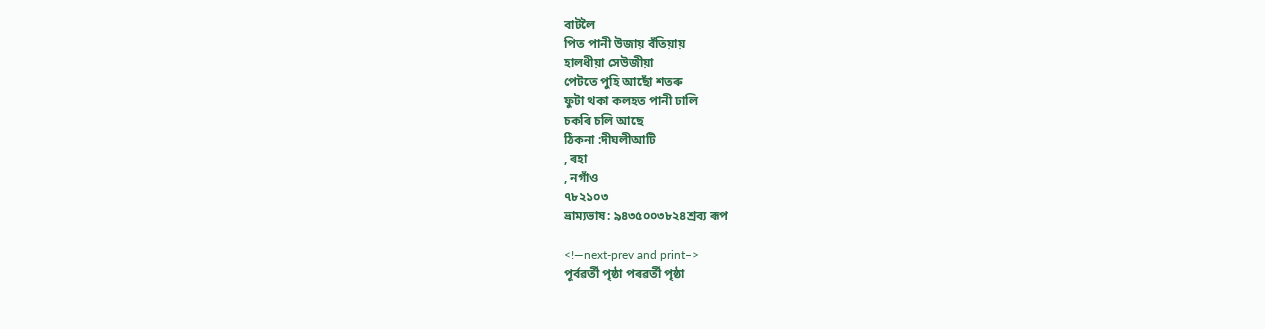বাটলৈ
পিত পানী উজায় বঁতিয়ায়
হালধীয়া সেউজীয়া
পেটতে পুহি আছোঁ শতৰু
ফুটা থকা কলহত পানী ঢালি
চকৰি চলি আছে
ঠিকনা :দীঘলীআটি
, ৰহা
, নগাঁও
৭৮২১০৩
ভ্ৰাম্যভাষ: ৯৪৩৫০০৩৮২৪শ্ৰব্য ৰূপ

<!—next-prev and print–>
পূৰ্বৱৰ্তী পৃষ্ঠা পৰৱৰ্তী পৃষ্ঠা